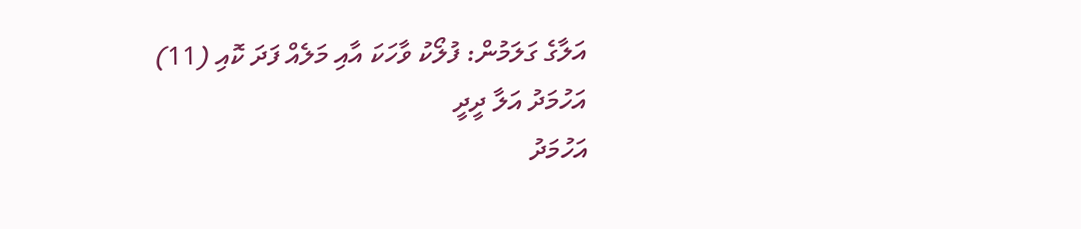އަލާގެ ގަލަމުން: ފުލޯކު ވާހަކަ އާއި މަލެއް ފަދަ ކޮއި (11)
އަހުމަދު އަލާ ދީދީ
އަހުމަދު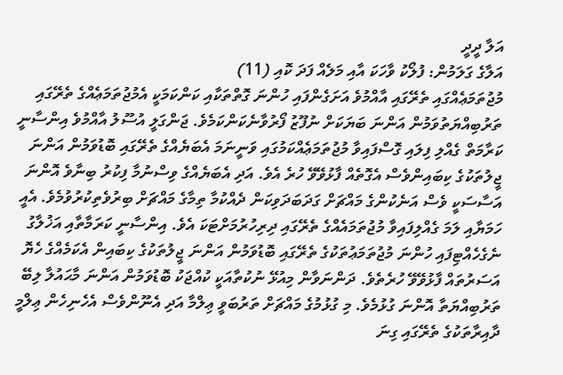އަލާ ދީދީ
އަލާގެ ގަލަމުން: ފުލޯކު ވާހަކަ އާއި މަލެއް ފަދަ ކޮއި (11)
މުޖުތަމަޢެއްގައި ތެރޭގައި އާއްމުވެ އަށަގެންފައި ހުންނަ ގޮތްތަކާއި ކަންކަމަކީ އެމުޖުތަމަޢެއްގެ ތެރޭގައި ތަރުބިއްޔަތުވަމުން އަންނަ ބަޔަކަށް ނުފޫޒު ފޯރުވާނެކަންކަމެވެ. ޖަންގަލީ އުސޫލު އާއްމުވެ އިންސާނީ ކަރާމަތް ގެއްލި ފިލައި ގޮސްފައިވާ މުޖުތަމަޢެއްކަމުގައި ވަނީނަމަ އެބަޔެއްގެ ތެރޭގައި ބޮޑުވަމުން އަންނަ ޖީލުތަކުގެ ކިބައިންވެސް އެގޮތެއް ފާޅުވޭވޭ ހުރެ އެވެ. އަދި އެބަޔެއްގެ ވިސްނުމާ ފިކުރު ބިނާވެ އޮންނަ އަސާސަކީ ވެސް އަނެކުންގެ މައްޗަށް ގަދަބަދަވިކަން ދެއްކުމާ ތިމާގެ މައްޗަށް ބިރުވެތިކުރުވުމެވެ. އެއީ ހަމަޔާއި ލަމަ ގެއްލިފައިވާ މުޖުތަމައެއްގެ ތެރޭގައި ދިރިހުރުމަށްޓަކަ އެވެ. އިންސާނީ ކަރަމާތާއި އަޚުލާގު ނެގެހެއްޓިފައި ހުންނަ މުޖުތަމަޢުތަކުގެ ތެރޭގައި ބޮޑުވަމުން އަންނަ ޖީލުތަކުގެ ކިބައިން އެކަމެއްގެ ހެޔޮ އަސަރުތައް ފާޅުވޭވޭ ހުރެތެވެ. ދަންނަވާން މިއުޅޭ ނުކުތާއަކީ ކުއްޖަކު ބޮޑުވަމުން އަންނަ މާޙައުލާ ލިބޭ ތަރުބިއްޔަތާ އޮންނަ ގުޅުމެވެ. މި ގުޅުމުގެ މައްޗަށް ތަރުބަވީ ޢިލްމާ އަދި އެނޫންވެސް އެހެނިހެން ޢިލްމީ ދާއިރާތަކުގެ ތެރޭގައި ގިނަ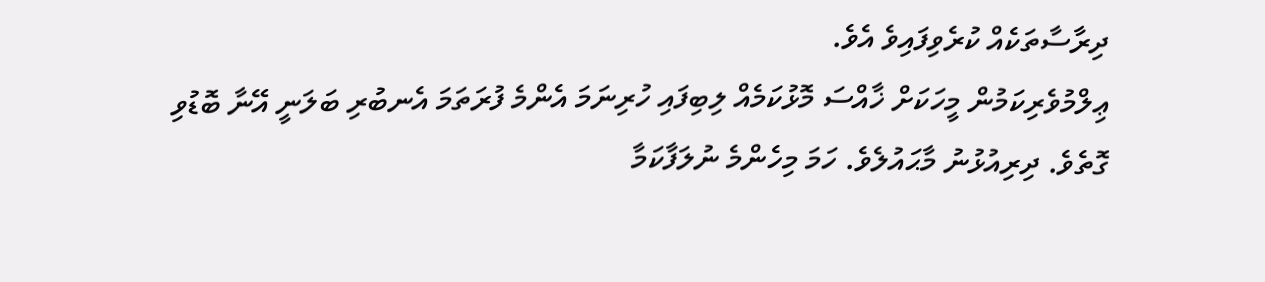ދިރާސާތަކެއް ކުރެވިފައިވެ އެވެ.
ޢިލްމުވެރިކަމުން މީހަކަށް ޚާއްސަ މޮޅުކަމެއް ލިބިފައި ހުރިނަމަ އެންމެ ފުރަތަމަ އެނބުރި ބަލަނީ އޭނާ ބޮޑުވި ގޮތެވެ. ދިރިއުޅުނު މާޙައުލެވެ. ހަމަ މިހެންމެ ނުލަފާކަމާ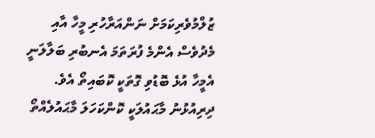ޒުލްމުވެރިކަމަށް ނަންއަރާހުރި މީހާ އާއި މެދުވެސް އެންމެ ފުރަތަމަ އެނބުރި ބަލާލަނީ އެމީހާ އުޅެ ބޮޑުވި ގޮތަކީ ކޮބައިތޯ އެވެ. ދިރިއުޅުނު މާޙައުލަކީ ކޮންކަހަލަ މާޙައުލެއްތޯ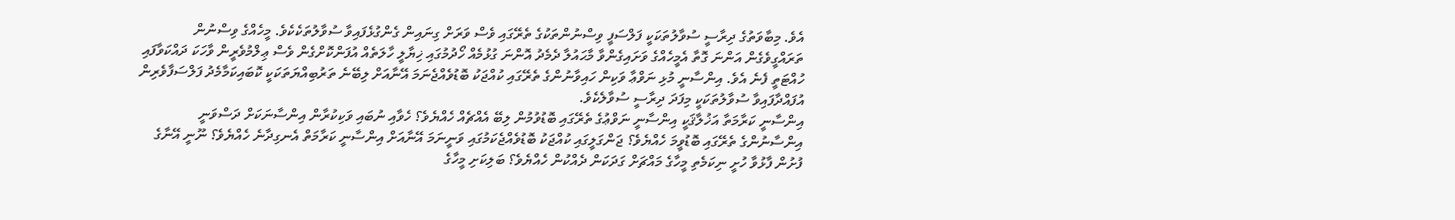އެވެ. މިބާވަތުގެ ދިރާސީ ސުވާލުތަކަކީ ފަލްސަފީ ވިސްނުންތަކުގެ ތެރޭގައި ވެސް ވަރަށް ގިނައިން ގެންގުޅެފައިވާ ސުވާލުތަކެކެވެ. މީހެއްގެ ވިސްނުން ތަރައްގީވެގެން އަންނަ ގޮތާ އެމީހެއްގެ ވަށައިގެންވާ މާޙައުލާ ދެމެދު އޮންނަ ގުޅުމެއް ހޯދުމުގައި ޚިޔާލީ ހާލަތެއް އުފަންކޮށްގެން ވެސް ޢިލްމުވެރީން ވާހަކަ ދައްކަވާފައި ހުއްޓަތީ ފެނެ އެވެ. އިންސާނީ މުޅި ނަވްޢާ ވަކިން ހައިވާނުންގެ ތެރޭގައި ކުއްޖަކު ބޮޑުވެއްޖެނަމަ އޭނާއަށް ލިބޭނެ ތަރުބިއްޔަތަކަކީ ކޮބައިކަމާމެދު ފަލްސަފާވެރިން އުފައްދާފައިވާ ސުވާލުތަކަކީ މިފަދަ ދިރާސީ ސުވާލެކެވެ.
އިންސާނީ ކަރާމަތާ އަޚުލާޤަކީ އިންސާނީ ނަވްޢުގެ ތެރޭގައި ބޮޑުވުމުން ލިބޭ އެއްޗެއް ހެއްޔެވެ؟ ހެވާއި ނުބައި ވަކިކުރާން އިންސާނަކަށް ދަސްވަނީ އިންސާނުންގެ ތެރޭގައި ބޮޑުވީމަ ހެއްޔެވެ؟ ޖަންގަލީގައި ކުއްޖަކު ބޮޑުވެއްޖެކަމުގައި ވަނީނަމަ އޭނާއަށް އިންސާނީ ކަރާމަތް އެނގިދާނެ ހެއްޔެވެ؟ ނޫނީ އޭނާގެ ފުށުން ފާޅުވާ ހުށީ ނިކަމެތި މީހާގެ މައްޗަށް ގަދަކަން ދެއްކުން ހެއްޔެވެ؟ ބަލިކަށި މީހާގެ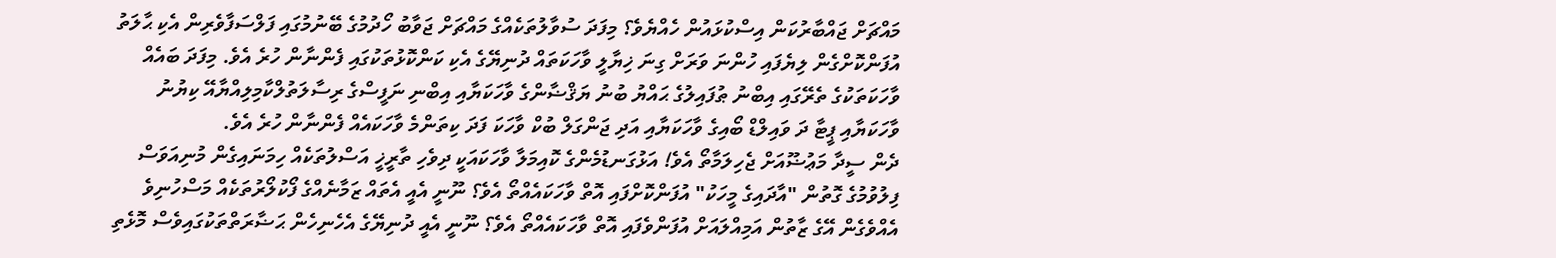މައްޗަށް ޖައްބާރުކަން އިސްކުޅައުން ހެއްޔެވެ؟ މިފަދަ ސުވާލުތަކެއްގެ މައްޗަށް ޖަވާބު ހޯދުމުގެ ބޭނުމުގައި ފަލްސަފާވެރިން އެކި ޙާލަތު އުފަންކޮށްގެން ލިޔެފައި ހުންނަ ވަރަށް ގިނަ ޚިޔާލީ ވާހަކަތައް ދުނިޔޭގެ އެކި ކަންކޮޅުތަކުގައި ފެންނާން ހުރެ އެވެ. މިފަދަ ބައެއް ވާހަކަތަކުގެ ތެރޭގައި އިބްނު ޠުފައިލުގެ ޙައްޔު ބުނު ޔަޤްޟާންގެ ވާހަކަޔާއި އިބްނި ނަފީސްގެ ރިސާލަތުލްކާމިލިއްޔާއޭ ކިޔުނު ވާހަކަޔާއި ޕީޓާ ދަ ވައިލްޑް ބޯއިގެ ވާހަކަޔާއި އަދި ޖަންގަލް ބުކް ވާހަކަ ފަދަ ކިތަންމެ ވާހަކައެއް ފެންނާން ހުރެ އެވެ.
ދެން ސީދާ މަޢުޟޫއަށް ޖެހިލަމާތޯ އެވެ! އަޅުގަނޑުމެންގެ ކޮއިމަލާ ވާހަކައަކީ ދިވެހި ތާރީޚީ އަސްލުތަކެއް ހިމަނައިގެން މުނިއަވަސް ފިލުވުމުގެ ގޮތުން "އާދައިގެ މީހަކު" އުފަންކޮށްފައި އޮތް ވާހަކައެއްތޯ އެވެ؟ ނޫނީ އެއީ އެތައް ޒަމާނެއްގެ ފޯކުލޯރުތަކެއް މަސްހުނިވެ އެއްވެގެން އޭގެ ޒާތުން އަމިއްލައަށް އުފަންވެފައި އޮތް ވާހަކައެއްތޯ އެވެ؟ ނޫނީ އެއީ ދުނިޔޭގެ އެހެނިހެން ޙަޟާރަތްތަކުގައިވެސް މޮޅެތި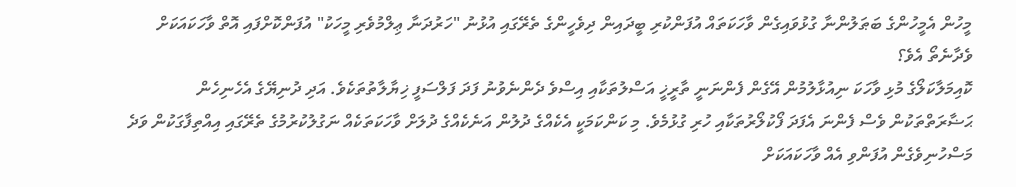މީހުން އެމީހުންގެ ބަޠަލުންނާ ގުޅުވައިގެން ވާހަކަތައް އުފަންކުރި ބީދައިން ދިވެހީންގެ ތެރޭގައި އުޅުނު "ހަރުދަނާ ޢިލްމުވެރި މީހަކު" އުފަންކޮށްފައި އޮތް ވާހަކައަކަށް ވެދާނެތޯ އެވެ؟
ކޮއިމަލާކަލޯގެ މުޅި ވާހަކަ ނިއުޅާލުމުން އޭގެން ފެންނަނީ ތާރީޚީ އަސްލުތަކާއި އިސްވެ ދެންނެވުނު ފަދަ ފަލްސަފީ ޚިޔާލާތުތަކެވެ. އަދި ދުނިޔޭގެ އެހެނިހެން ޙަޟާރަތްތަކުން ވެސް ފެންނަ އެފަދަ ފޯކުލޯރުތަކާއި ހުރި ގުޅުމެވެ. މި ކަންކަމަކީ އެކެއްގެ ދުލުން އަނެކެއްގެ ދުލަށް ވާހަކަތަކެއް ނަގުލުކުރުމުގެ ތެރޭގައި އިއްތިފާގަކުން ވަދެ މަސްހުނިވެގެން އުފަންވި އެއް ވާހަކައަކަށް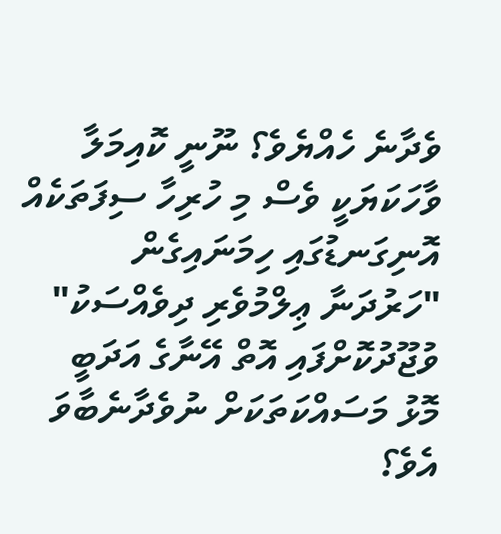ވެދާނެ ހެއްޔެވެ؟ ނޫނީ ކޮއިމަލާ ވާހަކަޔަކީ ވެސް މި ހުރިހާ ސިފަތަކެއް އޮނިގަނޑުގައި ހިމަނައިގެން "ހަރުދަނާ ޢިލްމުވެރި ދިވެއްސަކު" ވުޖޫދުކޮށްފައި އޮތް އޭނާގެ އަދަބީ މޮޅު މަސައްކަތަކަށް ނުވެދާނެބާވަ އެވެ؟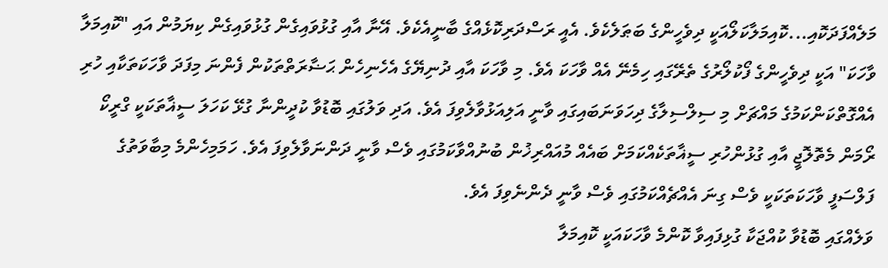މަލެއްފަދަކޮއި...ކޮއިމަލާކަލޯއަކީ ދިވެހީންގެ ބަޠަލެކެވެ. އެއީ ރަސްދަރިކޮޅެއްގެ ބާނީއެކެވެ. އޭނާ އާއި ގުޅުވައިގެން ގުޅުވައިގެން ކިޔަމުން އައި "ކޮއިމަލާ ވާހަކަ" އަކީ ދިވެހީންގެ ފޯކުލޯރުގެ ތެރޭގައި ހިމެނޭ އެއް ވާހަކަ އެވެ. މި ވާހަކަ އާއި ދުނިޔޭގެ އެހެނިހެން ޙަޟާރަތްތަކުން ފެންނަ މިފަދަ ވާހަކަތަކާއި ހުރި އެއްގޮތްކަންކަމުގެ މައްޗަށް މި ސިލްސިލާގެ ދިހަވަނަބައިގައި ވާނީ އަލިއަޅުވާލެވިފަ އެވެ. އަދި ވަލުގައި ބޮޑުވާ ކުދީންނާ ގުޅޭ ކަހަލަ ސީޣާތަކަކީ ގްރީކޯ ރޯމަން މެތޮލޮޖީ އާއި ގުޅުންހުރި ސީޣާތަކެއްކަމަށް ބައެއް މުއައްރިޚުން ބުނުއްވާކަމުގައި ވެސް ވާނީ ދަންނަވާލެވިފަ އެވެ. ހަމަމިހެންމެ މިބާވަތުގެ ފަލްސަފީ ވާހަކަތަކަކީ ވެސް ގިނަ އެއްޗެއްކަމުގައި ވެސް ވާނީ ދެންނެވިފަ އެވެ.
ވަލެއްގައި ބޮޑުވާ ކުއްޖަކާ ގުޅިފައިވާ ކޮންމެ ވާހަކައަކީ ކޮއިމަލާ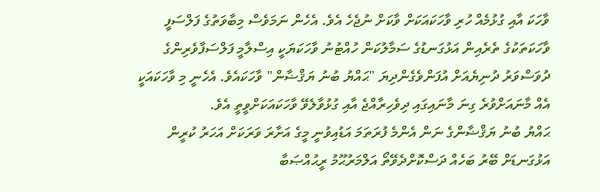ވާހަކަ އާއި ގުޅުމެއް ހުރި ވާހަކައަކަށް ވާކަށް ނުޖެހެ އެވެ. އެހެން ނަމަވެސް މިބާވަތުގެ ފަލްސަފީ ވާހަކަތަކުގެ ތެރެއިން އަޅުގަނޑުގެ ސަމާލުކަން ހުއްޓުނު ވާހަކަޔަކީ އިސްލާމީ ފަލްސަފާވެރިންގެ ދުވަސްވަރު ދުނިޔެއަށް އުފަންވެގެންދިޔަ "ޙައްޔު ބުނު ޔަޤްޟާން" ވާހަކައެވެ. އެހެނީ މި ވާހަކައަކީ އެއް މާނައަށްވުރެ ގިނަ މާނައިގައި ދިވެހިރާއްޖެ އާއި ގުޅުވާލެވޭ ވާހަކައަކަށްވީތީ އެވެ.
ޙައްޔު ބުނު ޔަޤްޟާންގެ ނަން އެންމެ ފުރަތަމަ އަޑުއިވުނީ މީގެ އަށާރަ ވަރަކަށް އަހަރު ކުރީން އަޅުގަނޑަށް ބޭރު ބަހެއް ދަސްކޮށްދެވޭތޯ އަލްމަރުޙޫމު ރީޙުއްޞަބާ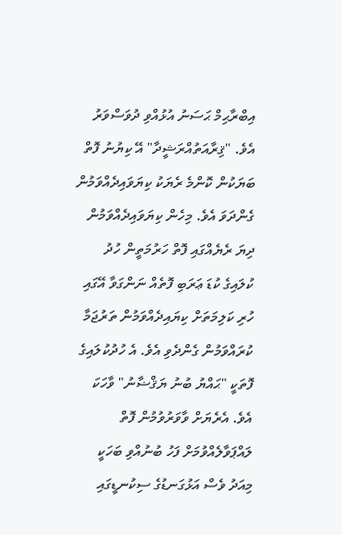އިބްރާޙިމް ޙަސަނު އުޅުއްވި ދުވަސްވަރު އެވެ. "ޤިރާއަތުއްރަޝީދާ" އޭ ކިޔުނު ފޮތް ބަޔަކުން ކޮންމެ ރެޔަކު ކިޔަވައިދެއްވަމުން ގެންދަވަ އެވެ. މިހެން ކިޔަވައިދެއްވަމުން ދިޔަ ރެޔެއްގައި ފޮތް ހަރުމަތީން ހުދު ކުލައިގެ ކުޑަ ޢަރަބި ފޮތެއް ނަންގަވާ އޭގައި ހުރި ކަލިމަތަށް ކިޔައިދެއްވަމުން ތަރުޖަމާ ކުރައްވަމުން ގެންދެވި އެވެ. އެ ހުދުކުލައިގެ ފޮތަކީ "ޙައްޔު ބުނު ޔަޤްޟާނު" ވާހަކަ އެވެ. އެރެޔަށް ވާވަރުވުމުން ފޮތް ލައްޕަވާލެއްވުމަށް ފަހު ބުނުއްވި ބަހަކީ މިއަދު ވެސް އަޅުގަނޑުގެ ސިކުނޑީގައި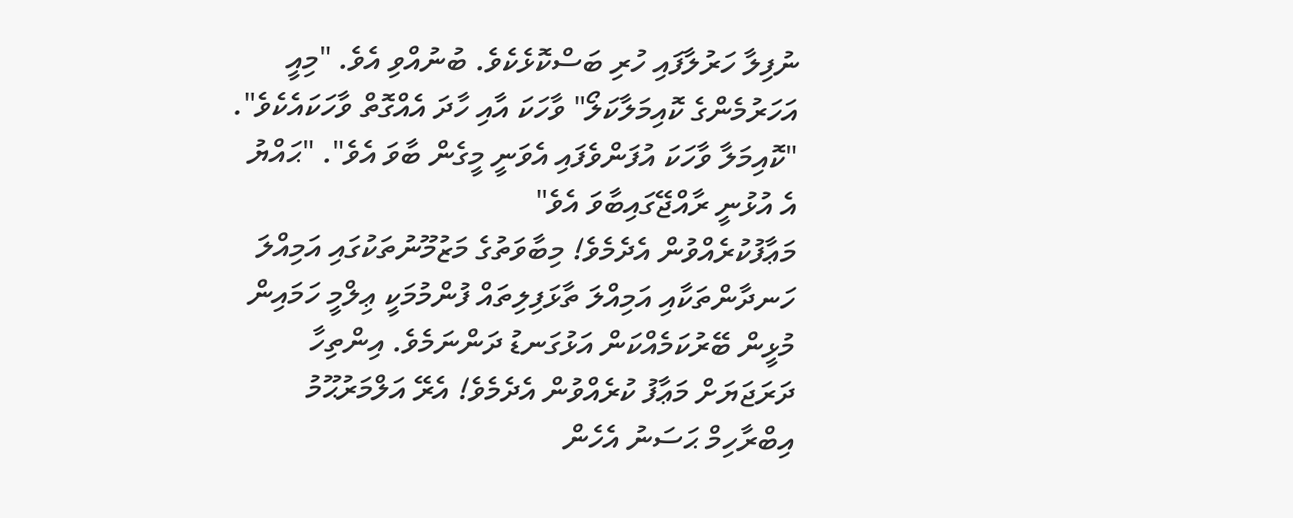ނުފިލާ ހަރުލާފައި ހުރި ބަސްކޮޅެކެވެ. ބުނުއްވި އެވެ. "މިއީ އަހަރުމެންގެ ކޮއިމަލާކަލޯ" ވާހަކަ އާއި ހާދަ އެއްގޮތް ވާހަކައެކެވެ". "ކޮއިމަލާ ވާހަކަ އުފަންވެފައި އެވަނީ މީގެން ބާވަ އެވެ". "ޙައްޔު އެ އުޅުނީ ރާއްޖޭގައިބާވަ އެވެ"
މަޢާފުކުރެއްވުން އެދެމެވެ! މިބާވަތުގެ މަޒުމޫނުތަކުގައި އަމިއްލަ ހަނދާންތަކާއި އަމިއްލަ ތާޅަފިލިތައް ފުންމުމަކީ ޢިލްމީ ހަމައިން މުޅީން ބޭރުކަމެއްކަން އަޅުގަނޑު ދަންނަމެވެ. އިންތިހާ ދަރަޖަޔަށް މަޢާފު ކުރެއްވުން އެދެމެވެ! އެރޭ އަލްމަރުޙޫމު އިބްރާހިމް ޙަސަނު އެހެން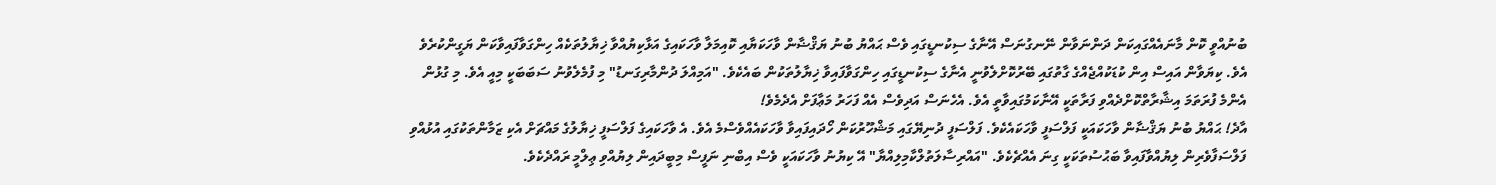ބުނުއްވީ ކޮން މާނައެއްގައިކަން ދަންނަވާން ނޭނގުނަސް އޭނާގެ ސިކުނޑީގައި ވެސް ޙައްޔު ބުނު ޔަޤްޟާން ވާހަކަޔާއި ކޮއިމަލާ ވާހަކައިގެ އަޅާކިޔުއްވާ ޚިޔާލުތަކެއް ހިންގަވާފައިވާކަން ޔަގީންކުރެވެ އެވެ. ކިޔަވާން އައިސް އިން ކުޑަކުއްޖެއްގެ ގާތުގައި ބޭރުކޮށްލެވުނީ އެނާގެ ސިކުނޑީގައި ހިންގަވާފައިވާ ޚިޔާލުތަކުން ބައެކެވެ. "އަމިއްލަ ދުންމާރިގަނޑު" މި ފުމެލެވުނު ސަބަބަކީ މިއީ އެވެ. މި ގުޅުން އެންމެ ފުރަތަމަ އިޝާރާތްކޮށްދެއްވި ފަރާތަކީ އޭނާކަމުގައިވާތީ އެވެ. އެހެނަސް އަދިވެސް އެއް ފަހަރު މަޢާފަށް އެދެމެވެ!
އާދެ! ޙައްޔު ބުނު ޔަޤްޟާން ވާހަކައަކީ ފަލްސަފީ ވާހަކައެކެވެ. ފަލްސަފީ ދުނިޔޭގައި މަޝްހޫރުކަން ހޯދައިފައިވާ ވާހަކައެއްވެސްމެ އެވެ. އެ ވާހަކައިގެ ފަލްސަފީ ޚިޔާލުގެ މައްޗަށް އެކި ޒަމާންތަކުގައި އުޅުއްވި ފަލްސަފާވެރިން ލިޔުއްވާފައިވާ ބަޙުސުތަކަކީ ގިނަ އެއްޗެކެވެ. "އައްރިސާލަތުލްކާމިލިއްޔާ" އޭ ކިޔުނު ވާހަކައަކީ ވެސް އިބްނި ނަފީސް މިބީދައިން ލިޔުއްވި ޢިލްމީ ރައްދެކެވެ.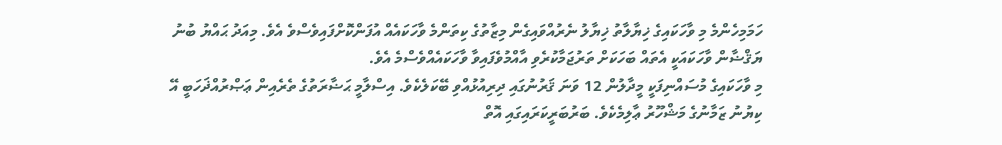ހަމަމިހެންމެ މި ވާހަކައިގެ ޚިޔާލާތު ޚިޔާލު ނެރުއްވައިގެން މިޒާތުގެ ކިތަންމެ ވާހަކައެއް އުފަންކޮށްފައިވެސްވެ އެވެ. މިއަދު ޙައްޔު ބުނު ޔަޤްޟާން ވާހަކައަކީ އެތައް ބަހަކަށް ތަރުޖަމާކުރެވި އާއްމުވެފައިވާ ވާހަކައެއްވެސްމެ އެވެ.
މި ވާހަކައިގެ މުސައްނިފަކީ މީދާލުން 12 ވަނަ ޤަރުނުގައި ދިރިއުޅުއްވި ބޭކަލެކެވެ. އިސްލާމީ ޙަޟާރަތުގެ ތެރެއިން ޢަޞްރުއްޛަހަބީ އޭ ކިޔުނު ޒަމާނުގެ މަޝްހޫރު ޢާލިމެކެވެ. ބަރުބަރީކަރައިގައި އޮތް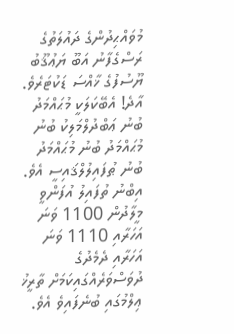މުވައްޙިދުންގެ ދައުލަތުގެ ރަސްގެފާނު އަބޫ ޔަޢުޤޫބު ޔޫސުފުގެ ޚާއްސަ ޑަކުޓަރެވެ. އާދެ! އެބޭކަލަކީ މުޙައްމަދު ބުނު ޢަބްދުލްމަލިކު ބުނު މުޙައްމަދު ބުނު މުޙައްމަދު ބުނު ޠުފައިލުލްޤައިސީ އެވެ. އިބްނު ތުފައިލު އުފަންވީ މީލާދުން 1100 ވަނަ އަހަރާއި 1110 ވަނަ އަހަރާއި ދެމެދުގެ ދުވަސްވަރެއްގައިކަމަށް ތާރީޚު ޢިލްމުގައި ބުނެފައިވެ އެވެ.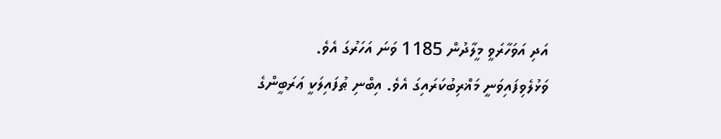އަދި އަވަހާރަވީ މީލާދުން 1185 ވަނަ އަހަރުގަ އެވެ. ވަޅުލެވިފައިވަނީ މަޣްރިބުކަރައިގަ އެވެ. އިބްނި ޠުފައިލަކީ ޢަރަބީންގެ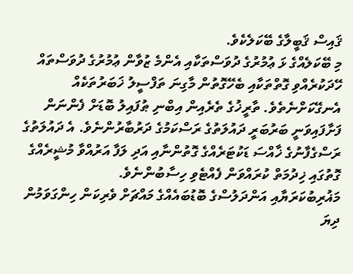ޤައިސް ޤަބީލާގެ ބޭކަލެކެވެ.
މި ބޭކަލެއްގެ ޅަ ޢުމުރުގެ ދުވަސްތަކާއި އެންމެ ޒުވާން ޢުމުރުގެ ދުވަސްތައް ހޭދަކުރެއްވި ގޮތްތަކާއި ބެހޭގޮތުން މާގިނަ ތަފްސީލު ޚަބަރުތަކެއް އެނގޭކަށްނެތެވެ. ތާރީޚުގެ ތެރެއިން އިބްނި ޠުފައިލު ބޮޑަށް ފެންނަން ފަށާފައިވަނީ ބަރުބަރީ ދައުލަތުގެ ރަސްކަމުގެ ދަރުބާރުންނެވެ. އެ ދައުލަތުގެ ރަސްގެފާނުގެ ޚާއްސަ ޑަކުޓަރެއްގެ ގޮތުންނާއި އަދި ލަފާ އަރުއްވާ މުޝީރެއްގެ ގޮތުގައި ޚިދުމަތް ކުރައްވަން ފެއްޓެވި ހިސާބުންނެވެ.
މަޣުރިބުކަރަޔާއި އަންދަލުސްގެ ބޮޑުބައެއްގެ މައްޗަށް ވެރިކަން ހިންގަވަމުން ދިޔަ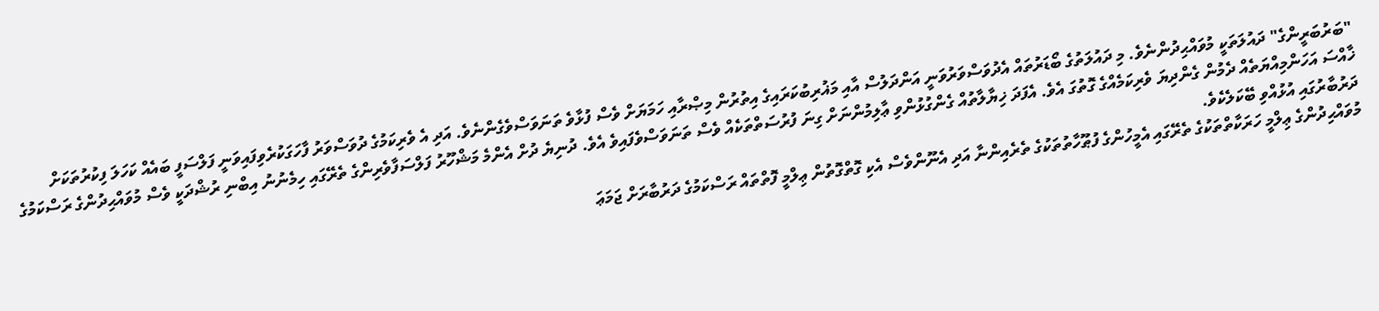"ބަރުބަރީންގެ" ދައުލަތަކީ މުވައްޙިދުންނެވެ. މި ދައުލަތުގެ ބޯޑަރުތައް އެދުވަސްވަރުވަނީ އަންދަލުސް އާއި މަޣުރިބުކަރައިގެ އިތުރުން މިޞްރާއި ހަމަޔަށް ވެސް ފުޅާވެ ތަނަވަސްވެގެންނެވެ. އަދި އެ ވެރިކަމުގެ ދުވަސްވަރު ފާހަގަކުރެވިފައިވަނީ ފަލްސަފީ ބައެއް ކަހަލަ ފިކުރުތަކަށް ޚާއްސަ އަހަންމިއްޔަތެއް ދެމުން ގެންދިޔަ ވެރިކަމެއްގެ ގޮތުގަ އެވެ. އެފަދަ ޚިޔާލާތުއް ގެންގުޅުންވި ޢާލިމުންނަށް ގިނަ ފުރުސަތްތަކެއް ވެސް ތަނަވަސްވެފައިވެ އެވެ. ދުނިޔެ ދުށް އެންމެ މަޝްހޫރު ފަލްސަފާވެރިންގެ ތެރޭގައި ހިމެނުނު އިބްނި ރުޝްދަކީ ވެސް މުވައްޙިދުންގެ ރަސްކަމުގެ ދަރުބާރުގައި އުޅުއްވި ބޭކަލެކެވެ.
މުވައްޙިދުންގެ ޢިލްމީ ހަރަކާތްތަކުގެ ތެރޭގައި އެމީހުންގެ ފުޠޫހާތުތަކުގެ ތެރެއިންނާ އަދި އެނޫންވެސް އެކި ގޮތްގޮތުން ޢިލްމީ ފޮތްތައް ރަސްކަމުގެ ދަރުބާރަށް ޖަމަޢަ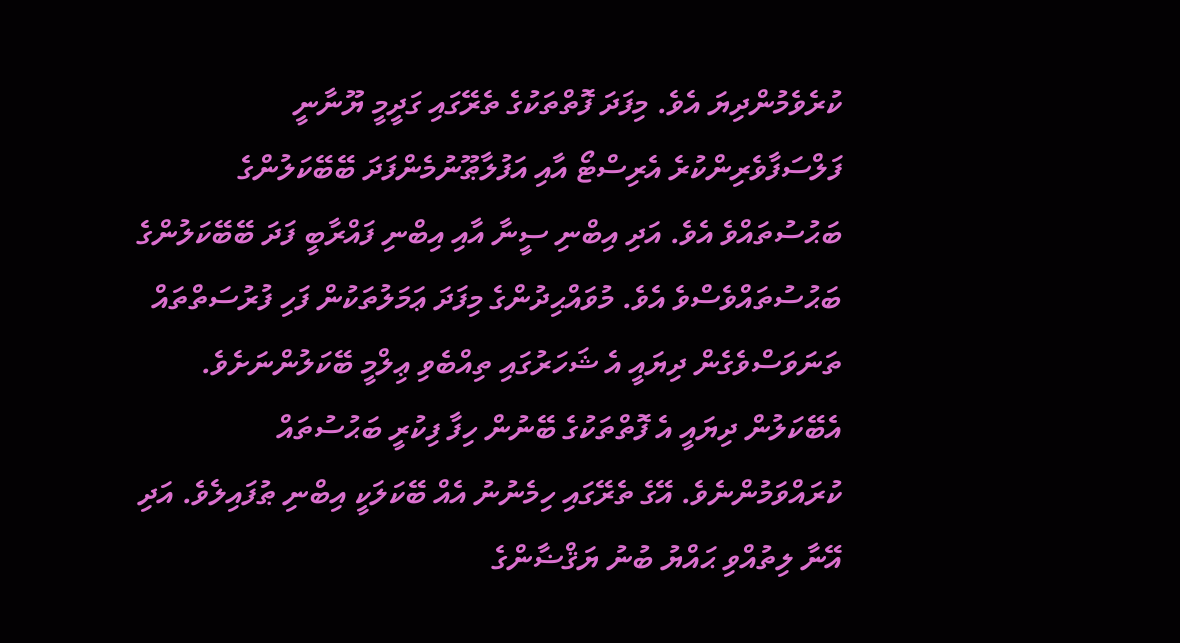ކުރެވެމުންދިޔަ އެވެ. މިފަދަ ފޮތްތަކުގެ ތެރޭގައި ގަދީމީ ޔޫނާނީ ފަލްސަފާވެރިންކުރެ އެރިސްޓޯ އާއި އަފުލާޠޫނުމެންފަދަ ބޭބޭކަލުންގެ ބަޙުސުތައްވެ އެވެ. އަދި އިބްނި ސީނާ އާއި އިބްނި ފައްރާބީ ފަދަ ބޭބޭކަލުންގެ ބަޙުސުތައްވެސްވެ އެވެ. މުވައްޙިދުންގެ މިފަދަ ޢަމަލުތަކުން ފަހި ފުރުސަތްތައް ތަނަވަސްވެގެން ދިޔައީ އެ ޝަހަރުގައި ތިއްބެވި ޢިލްމީ ބޭކަލުންނަށެވެ. އެބޭކަލުން ދިޔައީ އެ ފޮތްތަކުގެ ބޭނުން ހިފާ ފިކުރީ ބަޙުސުތައް ކުރައްވަމުންނެވެ. އޭގެ ތެރޭގައި ހިމެނުނު އެއް ބޭކަލަކީ އިބްނި ޠުފައިލެވެ. އަދި އޭނާ ލިތުއްވި ޙައްޔު ބުނު ޔަޤްޟާންގެ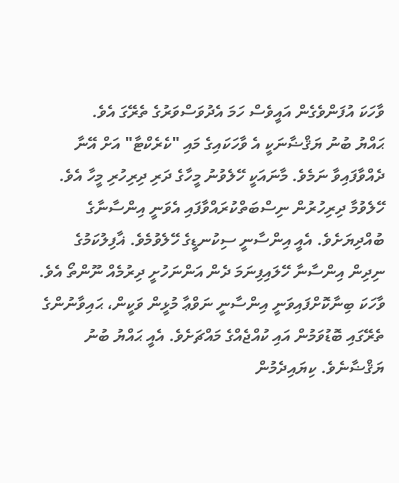ވާހަކަ އުފަންވެގެން އައީވެސް ހަމަ އެދުވަސްވަރުގެ ތެރޭގަ އެވެ.
ޙައްޔު ބުނު ޔަޤްޟާނަކީ އެ ވާހަކައިގެ މައި "ކެރެކްޓާ" އަށް އޭނާ ދެއްވާފައިވާ ނަމެވެ. މާނައަކީ ހޭލެވުނު މީހާގެ ދަރި ދިރިހުރި މީހާ އެވެ. ހޭލެވުމާ ދިރިހުރުން ނިސްބަތްކުރައްވާފައި އެވަނީ އިންސާނާގެ ބުއްދިޔަށެވެ. އެއީ އިންސާނީ ސިކުނޑީގެ ހޭލެވުމެވެ. ޣާފިލުކަމުގެ ނިދިން އިންސާނާ ހޭލައިފިނަމަ ދެން އަންނަހުށީ ދިރުމެއް ނޫންތޯ އެވެ. ވާހަކަ ބިނާކޮށްފައިވަނީ އިންސާނީ ނަވްޢާ މުޅީން ވަކީން، ޙައިވާނުންގެ ތެރޭގައި ބޮޑުވަމުން އައި ކުއްޖެއްގެ މައްޗަށެވެ. އެއީ ޙައްޔު ބުނު ޔަޤްޟާނެވެ. ކިޔައިދެމުން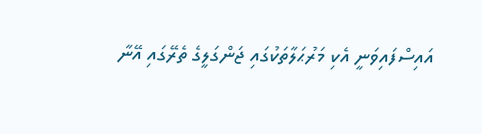އައިސްފައިވަނީ އެކި މަރުޙަލާތަކުގައި ޖަންގަލީގެ ތެރޭގައި އޭނާ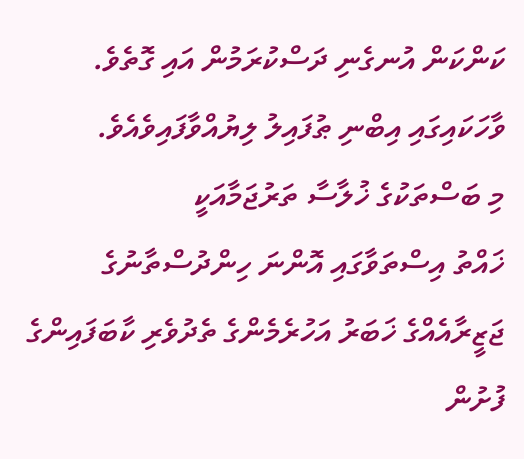ކަންކަން އުނގެނި ދަސްކުރަމުން އައި ގޮތެވެ.
ވާހަކައިގައި އިބްނި ޠުފައިލު ލިޔުއްވާފައިވެއެވެ.
މި ބަސްތަކުގެ ޚުލާސާ ތަރުޖަމާއަކީ
ޚައްތު އިސްތަވާގައި އޮންނަ ހިންދުސްތާނުގެ ޖަޒީރާއެއްގެ ޚަބަރު އަހުރެމެންގެ ތެދުވެރި ކާބަފައިންގެ ފުށުން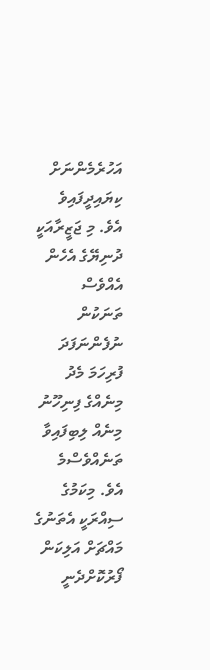އަހުރެމެންނަށް ކިޔައިދީފައިވެ އެވެ. މި ޖަޒީރާއަކީ ދުނިޔޭގެ އެހެން އެއްވެސް ތަނަކުން ނުފެންނަފަދަ ފުރިހަމަ މެދު މިނެއްގެ ފިނިހޫނު މިނެއް ލިބިފައިވާ ތަނެއްވެސްމެ އެވެ. މިކަމުގެ ސިއްރަކީ އެތަނުގެ މައްޗަށް އަލިކަން ފޯރުކޮށްދެނީ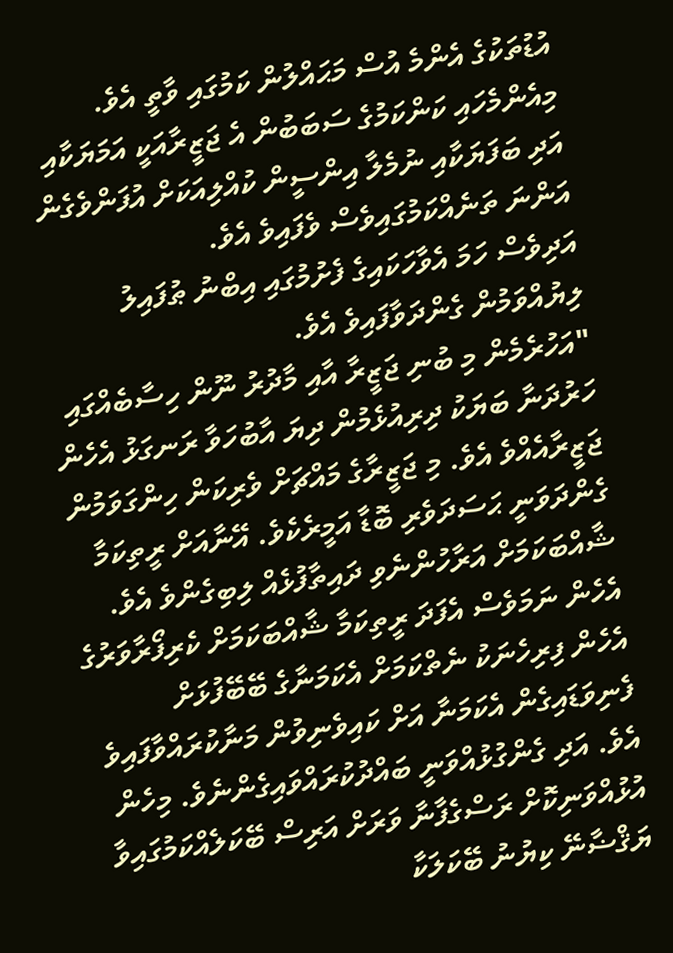އުޑުތަކުގެ އެންމެ އުސް މަޙައްލުން ކަމުގައި ވާތީ އެވެ. މިއެންމެހައި ކަންކަމުގެ ސަބަބުން އެ ޖަޒީރާއަކީ އަމަޔަކާއި އަދި ބަފަޔަކާއި ނުމެލާ އިންސީން ކުއްލިއަކަށް އުފަންވެގެން އަންނަ ތަނެއްކަމުގައިވެސް ވެފައިވެ އެވެ.
އަދިވެސް ހަމަ އެވާހަކައިގެ ފެށުމުގައި އިބްނު ޠުފައިލު ލިޔުއްވަމުން ގެންދަވާފައިވެ އެވެ.
"އަހުރެމެން މި ބުނި ޖަޒީރާ އާއި މާދުރު ނޫން ހިސާބެއްގައި ހަރުދަނާ ބަޔަކު ދިރިއުޅެމުން ދިޔަ އާބުހަވާ ރަނގަޅު އެހެން ޖަޒީރާއެއްވެ އެވެ. މި ޖަޒީރާގެ މައްޗަށް ވެރިކަން ހިންގަވަމުން ގެންދަވަނީ ޙަސަދަވެރި ބޮޑާ އަމީރެކެވެ. އޭނާއަށް ރީތިކަމާ ޝާއްބަކަމަށް އަރާހުންނެވި ދައިތާފުޅެއް ލިބިގެންވެ އެވެ. އެހެން ނަމަވެސް އެފަދަ ރީތިކަމާ ޝާއްބަކަމަށް ކެރިފޯރާވަރުގެ އެހެން ފިރިހެނަކު ނެތްކަމަށް އެކަމަނާގެ ބޭބޭފުޅަށް ފެނިވަޑައިގެން އެކަމަނާ އަށް ކައިވެނިވުން މަނާކުރައްވާފައިވެ އެވެ. އަދި ގެންގުޅުއްވަނީ ބައްދުކުރައްވައިގެންނެވެ. މިހެން އުޅުއްވަނިކޮށް ރަސްގެފާނާ ވަރަށް އަރިސް ބޭކަލެއްކަމުގައިވާ ޔަޤްޟާނޭ ކިޔުނު ބޭކަލަކާ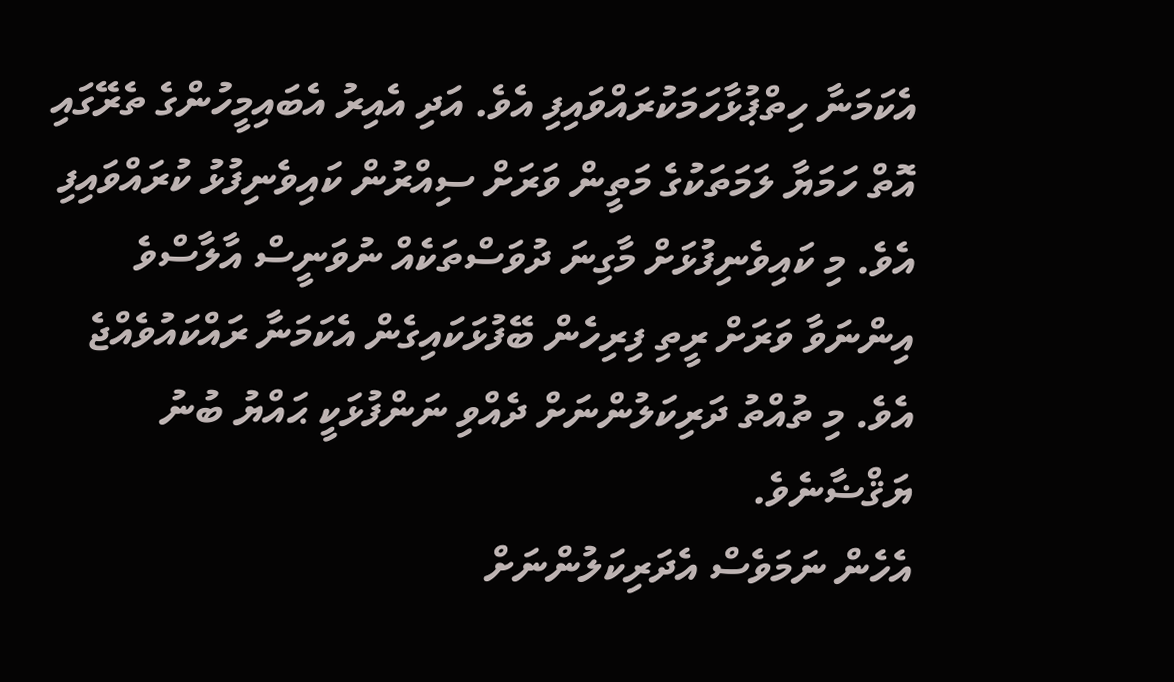އެކަމަނާ ހިތްޕުޅާހަމަކުރައްވައިފި އެވެ. އަދި އެއިރު އެބައިމީހުންގެ ތެރޭގައި އޮތް ހަމަޔާ ލަމަތަކުގެ މަތީން ވަރަށް ސިއްރުން ކައިވެނިފުޅު ކުރައްވައިފި އެވެ. މި ކައިވެނިފުޅަށް މާގިނަ ދުވަސްތަކެއް ނުވަނީސް އާލާސްވެ އިންނަވާ ވަރަށް ރީތި ފިރިހެން ބޭފުޅަކައިގެން އެކަމަނާ ރައްކައުވެއްޖެ އެވެ. މި ތުއްތު ދަރިކަލުންނަށް ދެއްވި ނަންފުޅަކީ ޙައްޔު ބުނު ޔަޤްޟާނެވެ.
އެހެން ނަމަވެސް އެދަރިކަލުންނަށް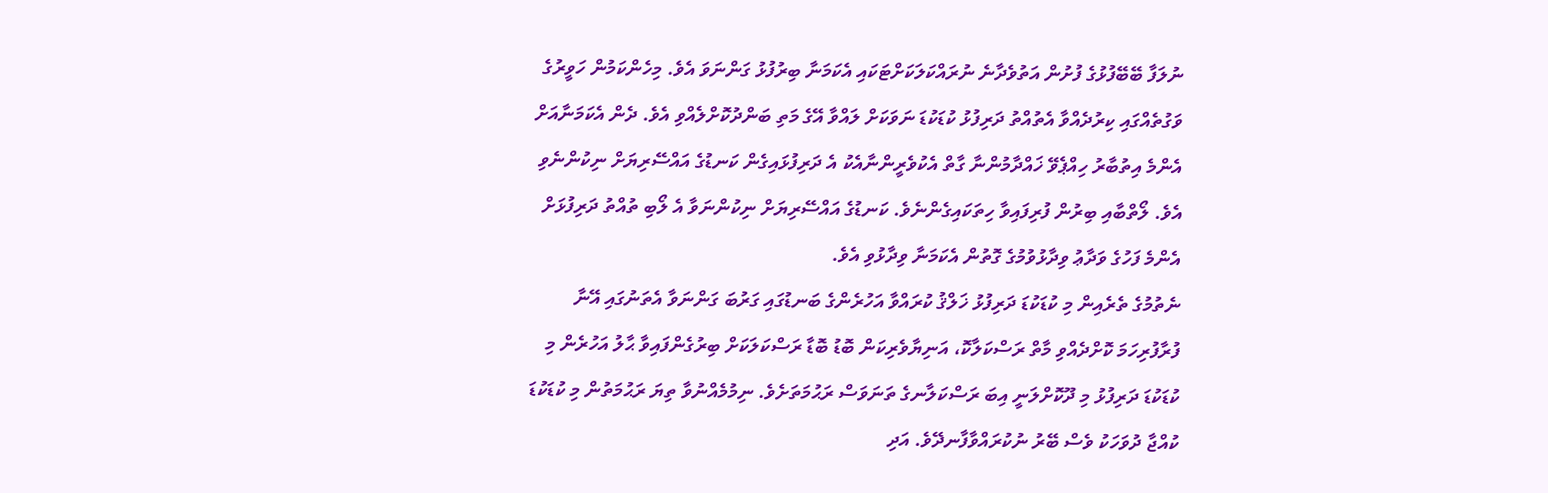ނުލަފާ ބޭބޭފުޅުގެ ފުށުން އަތުވެދާނެ ނުރައްކަލަކަށްޓަކައި އެކަމަނާ ބިރުފުޅު ގަންނަވަ އެވެ. މިހެންކަމުން ހަވީރުގެ ވަގުތެއްގައި ކިރުދެއްވާ އެތުއްތު ދަރިފުޅު ކުޑަކުޑަ ނަވަކަށް ލައްވާ އޭގެ މަތި ބަންދުކޮށްލެއްވި އެވެ. ދެން އެކަމަނާއަށް އެންމެ އިތުބާރު ހިއްޕެވޭ ޚައްދާމުންނާ ގާތް އެކުވެރީންނާއެކު އެ ދަރިފުޅައިގެން ކަނޑުގެ އައްސޭރިޔަށް ނިކުންނެވި އެވެ. ލޯތްބާއި ބިރުން ފުރިފައިވާ ހިތަކައިގެންނެވެ. ކަނޑުގެ އައްސޭރިޔަށް ނިކުންނަވާ އެ ލޯބި ތުއްތު ދަރިފުޅަށް އެންމެ ފަހުގެ ވަދާޢު ވިދާޅުވުމުގެ ގޮތުން އެކަމަނާ ވިދާޅުވި އެވެ.
ނެތުމުގެ ތެރެއިން މި ކުޑަކުޑަ ދަރިފުޅު ޚަލްޤު ކުރައްވާ އަހުރެންގެ ބަނޑުގައި ގަރުބަ ގަންނަވާ އެތަނުގައި އޭނާ ފުރާފުރިހަމަ ކޮށްދެއްވި މާތް ރަސްކަލާކޮ، އަނިޔާވެރިކަން ބޮޑު ބޮޑާ ރަސްކަލަކަށް ބިރުގެންފައިވާ ޙާލު އަހުރެން މި ކުޑަކުޑަ ދަރިފުޅު މި ދޫކޮށްލަނީ އިބަ ރަސްކަލާނގެ ތަނަވަސް ރަޙުމަތަށެވެ. ނިމުމެއްނުވާ ތިޔަ ރަޙުމަތުން މި ކުޑަކުޑަ ކުއްޖާ ދުވަހަކު ވެސް ބޭރު ނުކުރައްވާފާނދޭވެ. އަދި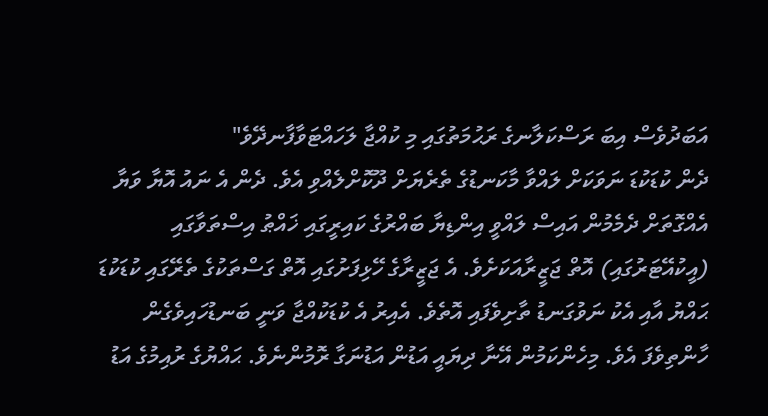އަބަދުވެސް އިބަ ރަސްކަލާނގެ ރަޙުމަތުގައި މި ކުއްޖާ ލަހައްޓަވާފާނދޭވެ"
ދެން ކުޑަކުޑަ ނަވަކަށް ލައްވާ މާކަނޑުގެ ތެރެޔަށް ދޫކޮށްލެއްވި އެވެ. ދެން އެ ނައު އޮޔާ ވަޔާ އެއްގޮތަށް ދެމެމުން އައިސް ލައްވީ އިންޑިޔާ ބައްރުގެ ކައިރީގައި ޚައްޠު އިސްތަވާގައި (އީކުއޭޓަރުގައި) އޮތް ޖަޒީރާއަކަށެވެ. އެ ޖަޒީރާގެ ހޭޅިފަށުގައި އޮތް ގަސްތަކުގެ ތެރޭގައި ކުޑަކުޑަ ޙައްޔު އާއި އެކު ނަވުގަނޑު ތާށިވެފައި އޮތެވެ. އެއިރު އެ ކުޑަކުއްޖާ ވަނީ ބަނޑުހައިވެގެން ހާންތިވެފަ އެވެ. މިހެންކަމުން އޭނާ ދިޔައީ އަޑުން އަޑުނަގާ ރޮމުންނެވެ. ޙައްޔުގެ ރުއިމުގެ އަޑު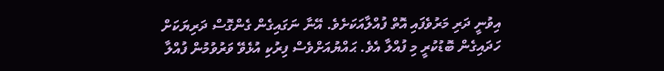އިވުނީ ދަރި މަރުވެފައި އޮތް ފުއްލާއަކަށެވެ. އޭނާ ނަގައިގެން ގެންގޮސް ދަރިޔަކަށް ހަދައިގެން ބޮޑުކުރީ މި ފުއްލާ އެވެ. ޙައްޔުއަށްވެސް ފިރުކި އުޅެވޭ ވަރުވުމުން ފުއްލާ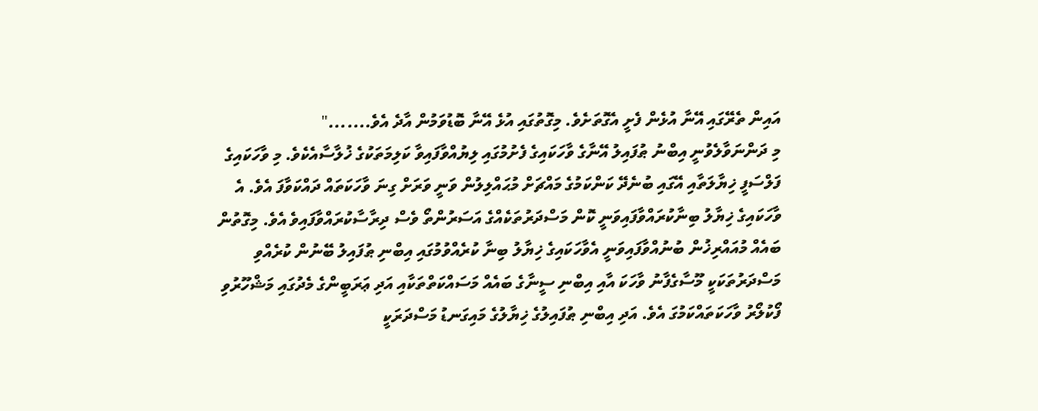އައިން ތެރޭގައި އޭނާ އުޅެން ފެށީ އެގޮތަށެވެ. މިގޮތުގައި އުޅެ އޭނާ ބޮޑުވަމުން އާދެ އެވެ......."
މި ދަންނަވާލެވުނީ އިބްނު ޠުފައިލު އޭނާގެ ވާހަކައިގެ ފެށުމުގައި ލިޔުއްވާފައިވާ ކަލިމަތަކުގެ ޚުލާސާއެކެވެ. މި ވާހަކައިގެ ފަލްސަފީ ޚިޔާލަތާއި އޭގައި ބުނެދޭ ކަންކަމުގެ މައްޗަށް މުޙައްލިލުން ވަނީ ވަރަށް ގިނަ ވާހަކަތައް ދައްކަވާފަ އެވެ. އެ ވާހަކައިގެ ޚިޔާލު ބިނާކުރައްވާފައިވަނީ ކޮން މަސްދަރުތަކެއްގެ އަސަރުންތޯ ވެސް ދިރާސާކުރައްވާފައިވެ އެވެ. މިގޮތުން ބައެއް މުއައްރިޚުން ބުނުއްވާފައިވަނީ އެވާހަކައިގެ ޚިޔާލު ބިނާ ކުރެއްވުމުގައި އިބްނި ޠުފައިލު ބޭނުން ކުރެއްވި މަސްދަރުތަކަކީ މޫސާގެފާނު ވާހަކަ އާއި އިބްނި ސީނާގެ ބައެއް މަސައްކަތްތަކާއި އަދި ޢަރަބީންގެ މެދުގައި މަޝްހޫރުވި ފޯކުލޯރު ވާހަކަތައްކަމުގަ އެވެ. އަދި އިބްނި ޠުފައިލުގެ ޚިޔާލުގެ މައިގަނޑު މަސްދަރަކީ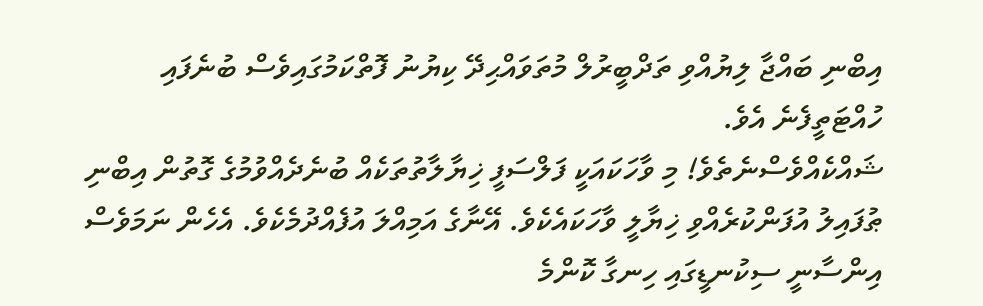އިބްނި ބައްޖާ ލިޔުއްވި ތަދްބީރުލް މުތަވައްޙިދޭ ކިޔުނު ފޮތްކަމުގައިވެސް ބުނެފައި ހުއްޓަތީފެނެ އެވެ.
ޝައްކެއްވެސްނެތެވެ! މި ވާހަކައަކީ ފަލްސަފީ ޚިޔާލާތުތަކެއް ބުނެދެއްވުމުގެ ގޮތުން އިބްނި ޠުފައިލު އުފަންކުރެއްވި ޚިޔާލީ ވާހަކައެކެވެ. އޭނާގެ އަމިއްލަ އުފެއްދުމެކެވެ. އެހެން ނަމަވެސް އިންސާނީ ސިކުނޑީގައި ހިނގާ ކޮންމެ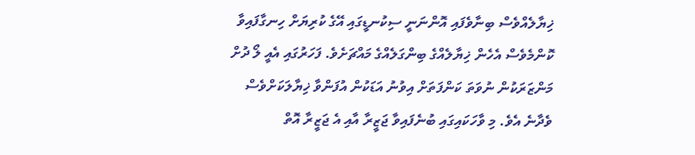ޚިޔާލެއްވެސް ބިނާވެފައި އޮންނަނީ ސިކުނޑީގައި އޭގެ ކުރިޔަށް ހިނގާފައިވާ ކޮންމެވެސް އެހެން ޚިޔާލެއްގެ ބިންގަލެއްގެ މައްޗަށެވެ. ފަހަރުގައި އެއީ ލޯ ދުށް މަންޒަރަކުން ނުވަތަ ކަންފަތަށް އިވުނު އަޑަކުން އުފަންވާ ޚިޔާލަކަށްވެސް ވެދާނެ އެވެ. މި ވާހަކައިގައި ބުނެފައިވާ ޖަޒީރާ އާއި އެ ޖަޒީރާ އޮތް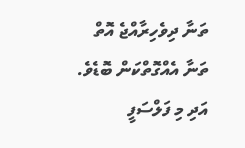ތަނާ ދިވެހިރާއްޖެ އޮތް ތަނާ އެއްގޮތްކަން ބޮޑެވެ. އަދި މި ފަލްސަފީ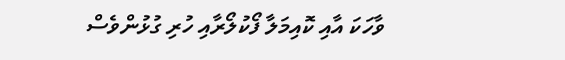ވާހަކަ އާއި ކޮއިމަލާ ފޯކުލޯރާއި ހުރި ގުޅުންވެސް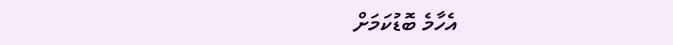އެހާމެ ބޮޑުކަމަށް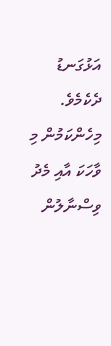އަޅުގަނޑު ދެކެމެވެ. މިހެންކަމުން މި ވާހަކަ އާއި މެދު ވިސްނާލުން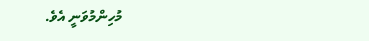މުހިންމުވަނީ އެވެ.